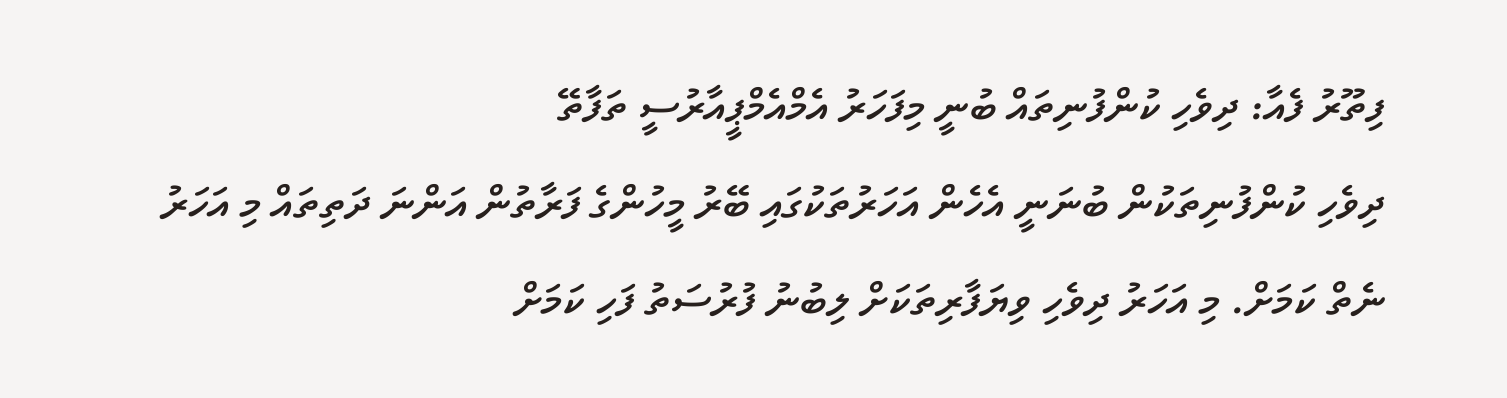ފިތޫރު ފެއާ: ދިވެހި ކުންފުނިތައް ބުނީ މިފަހަރު އެމްއެމްޕީއާރުސީ ތަފާތޭ
ދިވެހި ކުންފުނިތަކުން ބުނަނީ އެހެން އަހަރުތަކުގައި ބޭރު މީހުންގެ ފަރާތުން އަންނަ ދަތިތައް މި އަހަރު ނެތް ކަމަށް. މި އަހަރު ދިވެހި ވިޔަފާރިތަކަށް ލިބުނު ފުރުސަތު ފަހި ކަމަށް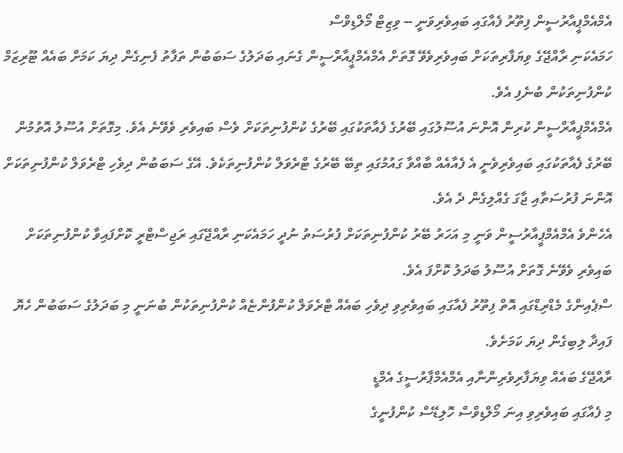އެމްއެމްޕީއާރުސީން ފިތޫރު ފެއާގައި ބައިވެރިވަނީ -- ވިޒިޓް މޯލްޑިވްސް
ހަމައެކަނި ރާއްޖޭގެ ވިޔަފާރިތަކަށް ބައިވެރިވެވޭ ގޮތަށް އެމްއެމްޕީއާރްސީން ގެނައި ބަދަލުގެ ސަބަބުން ތަފާތު ފެނިގެން ދިޔަ ކަމަށް ބައެއް ޓޫރިޒަމް ކުންފުނިތަކުން ބުނެފި އެވެ.
އެމްއެމްޕީއާރްސީން ކުރިން އޮންނަ އުސޫލުގައި ބޭރުގެ ފެއާތަކުގައި ބޭރުގެ ކުންފުނިތަކަށް ވެސް ބައިވެރި ވެވޭނެ އެވެ. މިގޮތަށް އުސޫލު އޮތުމުން ބޭރުގެ ފެއާތަކުގައި ބައިވެރިވެނީ އެ ފެއާއެއް ބާއްވާ ގައުމުގައި ތިބޭ ބޭރުގެ ޓްރެވަލް ކުންފުނިތަކެވެ. އޭގެ ސަބަބުން ދިވެހި ޓްރެވަލް ކުންފުނިތަކަށް އޮންނަ ފުރުސަތާއި ޖާގަ ގެއްލިގެން ދެ އެވެ.
އެހެންވެ އެމްއެމްޕީއާރުސީން ވަނީ މި އަހަރު ބޭރު ކުންފުނިތަކަށް ފުރުސަތު ނުދީ ހަމައެކަނި ރާއްޖޭގައި ރަޖިސްޓްރީ ކޮށްފައިވާ ކުންފުނިތަކަށް ބައިވެރި ވެވޭނެ ގޮތަށް އުސޫލު ބަދަލު ކޮށްފަ އެވެ.
ސްޕެއިންގެ މެޑްރިޑްގައި އޮތް ފިތޫރު ފެއާގައި ބައިވެރިވި ދިވެހި ބައެއް ޓްރެވަލް ކުންފުންޏެއް ކުންފުނިތަކުން ބުނަނީ މި ބަދަލުގެ ސަބަބުން ހެޔޮ ފައިދާ ލިބިގެން ދިޔަ ކަމަށެވެ.
ރާއްޖޭގެ ބައެއް ވިޔަފާރިވެރިންނާއި އެމްއެމްޕާރުސީގެ އެމްޑީ
މި ފެއާގައި ބައިވެރިވި އިނަ މޯލްޑިވްސް ހޮލިޑޭސް ކުންފުނީގެ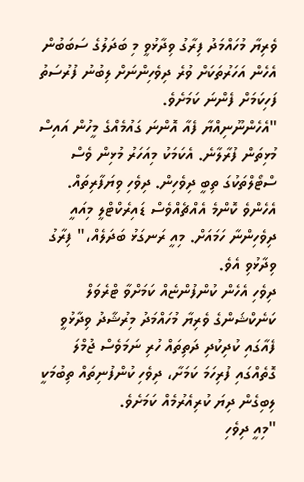ވެރިޔާ މުހައްމަދު ފިރާގު ވިދާޅުވީ މި ބަދަލުގެ ސަބަބުން އެހެން އަހަރުތަކަށް ވުރެ ދިވެހިންނަށް ލިބުނު ފުރުސަތު ފަހިކަމަށް ފެންނަ ކަމަށެވެ.
"އެހެންނޫނިއްޔާ ފެއާ އޮންނަ ގައުމެއްގެ މީހުން އައިސް މުޅިތަން ފުރާލާނެ. އެކަމަކު މިއަހަރު މުޅިން ވެސް ސްޓޯލްތަކުގަ ތިބީ ދިވެހިން. ދިވެހި ވިޔަފާރިތައް. އެހެންވެ ކޮންމެ އެއްޗެއްވެސް ޑައިރެކްޓްލީ މިއައީ ދިވެހިންނާ ހަމައަށް. މިއީ ރަނގަޅު ބަދަލެއް،" ފިރާގު ވިދާޅުވި އެވެ.
ދިވެހި އެހެން ކުންފުންޏެއް ކަމަށްވާ ޓްރެވަލް ކަނެކްޝަންގެ ވެރިޔާ މުހައްމަދު މިރުޝާދު ވިދާޅުވީ ފެއާގައި ކުދިކުދި ދަތިތައް ހުރި ނަމަވެސް ޖުމްލަ ގޮތެއްގައި ފުރިހަމަ ކަމަށާ، ދިވެހި ކުންފުނިތައް ތިބުމަކީ ލިބިގެން ދިޔަ ކުރިއެރުމެއް ކަމަށެވެ.
"މިއީ ދިވެހި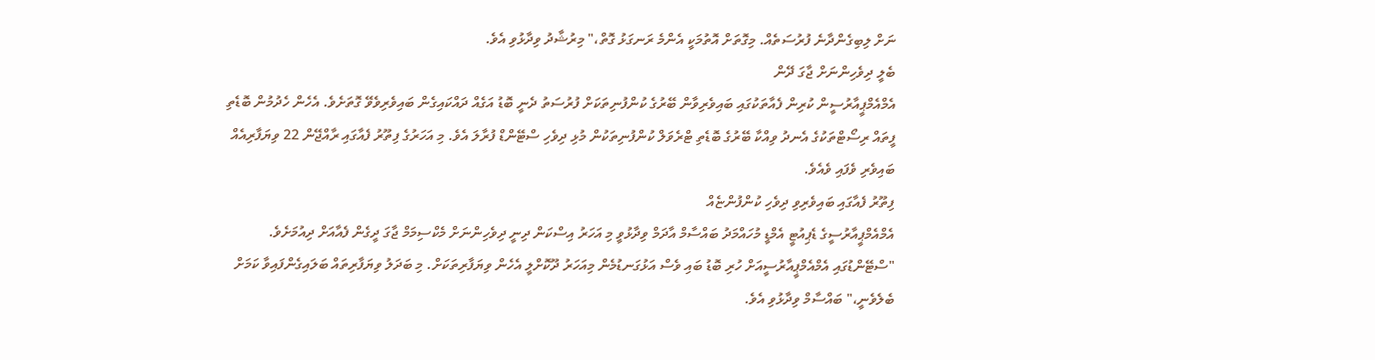ނަށް ލިބިގެންދާނެ ފުރުސަތެއް. މިގޮތަށް އޮތުމަކީ އެންމެ ރަނގަޅު ގޮތް،" މިރުޝާދު ވިދާޅުވި އެވެ.
ބެލީ ދިވެހިންނަށް ޖާގަ ދޭން
އެމްއެމްޕީއާރުސީން ކުރިން ފެއާތަކުގައި ބައިވެރިވާން ބޭރުގެ ކުންފުނިތަކަށް ފުރުސަތު ދެނީ ބޮޑު އަގެއް ދައްކައިގެން ބައިވެރިވެވޭ ގޮތަށެވެ. އެހެން ހެދުމުން ބޮޑެތި ފީތައް ރިސޯޓްތަކުގެ އެނދު ވިއްކާ ބޭރުގެ ބޮޑެތި ޓްރެވަލް ކުންފުނިތަކުން މުޅި ދިވެހި ސްޓޭންޑް ފުރާލަ އެވެ. މި އަހަރުގެ ފިތޫރު ފެއާގައި ރާއްޖޭން 22 ވިޔަފާރިއެއް ބައިވެރި ވެފައި ވެއެވެ.
ފިތޫރު ފެއާގައި ބައިވެރިވި ދިވެހި ކުންފުންޏެއް
އެމްއެމްޕީއާރުސީގެ ޑެޕިއުޓީ އެމްޑީ މުހައްމަދު ބައްސާމް އާދަމް ވިދާޅުވީ މި އަހަރު އިސްކަން ދިނީ ދިވެހިންނަށް މެކްސިމަމް ޖާގަ ދީގެން ފެއާއަށް ދިއުމަށެވެ.
"ސްޓޭންޑުގައި އެމްއެމްޕީއާރުސީއަށް ހުރި ބޮޑު ބައި ވެސް އަޅުގަނޑުމެން މިއަހަރު ދޫކޮށްލީ އެހެން ވިޔަފާރިތަކަށް. މި ބަދަލު ވިޔަފާރިތައް ބަލައިގެންފައިވާ ކަމަށް ބެލެވެނީ،" ބައްސާމް ވިދާޅުވި އެވެ.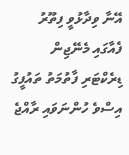އޭނާ ވިދާޅުވީ ފިތޫރު ފެއާގައި މެނޭޖިން ޑިރެކްޓަރި ފާތުމަތު ތައުފީގު އިސްވެ ހުންނަވައި ރާއްޖެ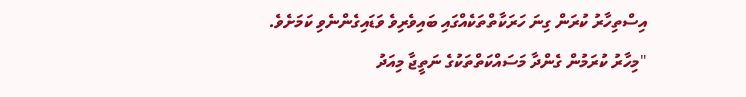އިސްތިހާރު ކުރަން ގިނަ ހަރަކާތްތަކެއްގައި ބައިވެރިވެ ވަޑައިގެންނެވި ކަމަށެވެ.
"މިހާރު ކުރަމުން ގެންދާ މަސައްކަތްތަކުގެ ނަތީޖާ މިއަދު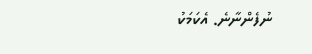ނުފެންނާނެ. އެކަމަކު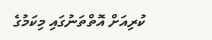ކުރިއަށް އޮތްތަނުގައި މިކަމުގެ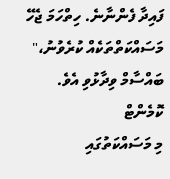ފައިދާ ފެންނާނެ. ހިތްހަމަ ޖެހޭ މަސައްކަތްތަކެއް ކުރެވުނު،" ބައްސާމް ވިދާޅުވި އެވެ.
ކޮމެންޓް
މި މަސައްކަތުގައި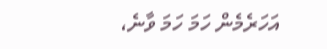އަހަރެމެން ހަމަ ހަމަ ވާނެ،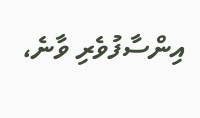އިންސާފުވެރި ވާނެ،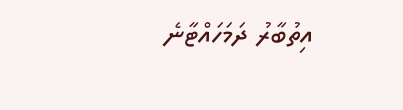އިތުބާރު ދަމަހައްޓާނެ